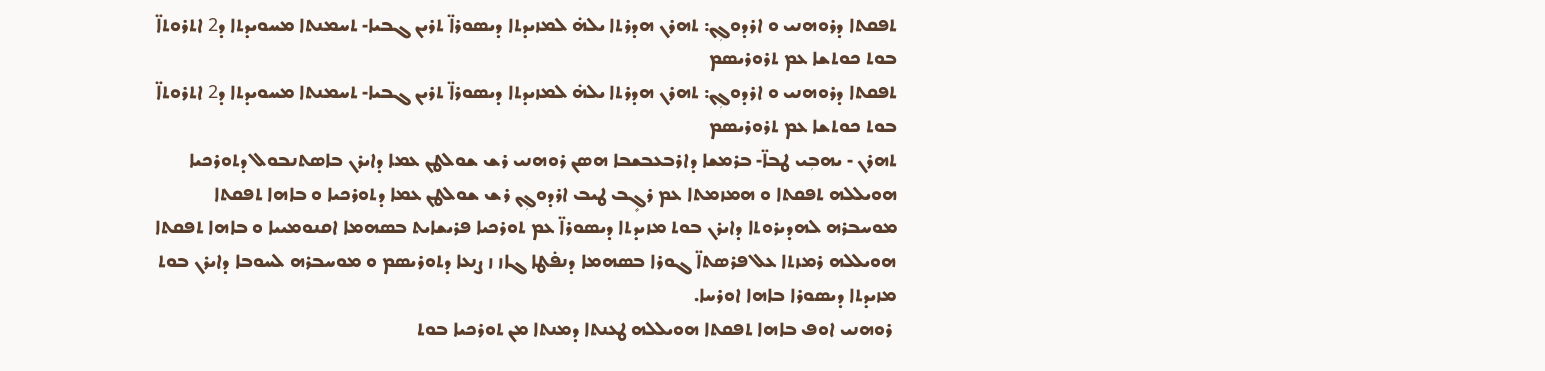ܬܦܩܬܐ ܕܪܘܗܢܝ ܘ ܐܪܕܘܓܼܢ: ܬܗܪܢ ܗܕܪܬܐ ܝܠܗ̇ ܠܡܙܝܕܬܐ ܕܝܣܘܪܐ̈ ܬܪܝܢ ܓܒܝܐ- ܬܚܡܢܬܐ ܡܚܘܝܕܬܐ ܕ2 ܐܬܪܘܬܐ̈ ܒܘܬ ܟܘܬܫܐ ܥܡ ܬܪܘܪܝܣܡ
ܬܦܩܬܐ ܕܪܘܗܢܝ ܘ ܐܪܕܘܓܼܢ: ܬܗܪܢ ܗܕܪܬܐ ܝܠܗ̇ ܠܡܙܝܕܬܐ ܕܝܣܘܪܐ̈ ܬܪܝܢ ܓܒܝܐ- ܬܚܡܢܬܐ ܡܚܘܝܕܬܐ ܕ2 ܐܬܪܘܬܐ̈ ܒܘܬ ܟܘܬܫܐ ܥܡ ܬܪܘܪܝܣܡ
ܬܗܪܢ - ܝܗܒܼܝ ܛܒܐ̈- ܒܪܡܫܐ ܕܐܪܒܥܒܫܒܐ ܗܣܢ ܪܘܗܢܝ ܪܫ ܫܘܠܛܢ ܥܡܐ ܕܐܝܪܢ ܒܐܣܬܢܒܘܠ ܕܬܘܪܟܝܐ ܗܘܝܠܠܗ ܬܦܩܬܐ ܘ ܗܡܙܡܬܐ ܥܡ ܪܓܻܒ ܛܝܒ ܐܪܕܘܓܼܢ ܪܫ ܫܘܠܛܢ ܥܡܐ ܕܬܘܪܟܝܐ ܘ ܒܐܗܐ ܬܦܩܬܐ ܡܘܚܒܪܗ ܠܗܕܝܪܘܬܐ ܕܐܝܪܢ ܒܘܬ ܡܙܝܕܬܐ ܕܝܣܘܪܐ̈ ܥܡ ܬܘܪܟܝܐ ܦܪܝܫܐܝܬ ܒܣܗܡܐ ܐܩܢܘܡܝܝܐ ܘ ܒܐܗܐ ܬܦܩܬܐ ܗܘܝܠܠܗ ܪܡܙܬܐ ܥܠ ܦܪܣܬܐ̈ ܓܘܪܐ ܒܣܗܡܐ ܕܢܦ̇ܛܐ ܓܐܙ ܙ ܨܢܥܐ ܕܬܘܪܝܣܡ ܘ ܡܘܚܒܪܗ ܠܚܘܒܐ ܕܐܝܪܢ ܒܘܬ ܡܙܝܕܬܐ ܕܝܣܘܪܐ ܒܐܗܐ ܐܘܪܚܐ.
 ܪܘܗܢܝ ܐܘܦ ܒܐܗܐ ܬܦܩܬܐ ܗܘܝܠܠܗ ܛܥܢܬܐ ܕܡܢܬܐ ܡܢ ܬܘܪܟܝܐ ܒܘܬ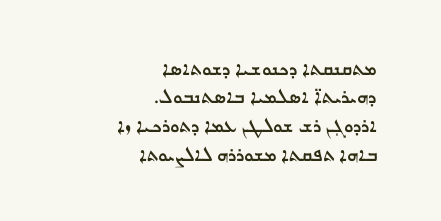ܡܬܩܢܩܬܐ ܕܟܢܘܫܝܐ ܕܫܘܬܐܣܐ ܕܗܝܪܝܬܐ̈ ܐܣܠܡܝܐ ܒܐܣܬܢܒܘܠ. ܐܪܕܘܓܼܢ ܪܫ ܫܘܠܛܢ ܥܡܐ ܕܬܘܪܟܝܐ ܙܐ ܒܐܗܐ ܬܦܩܬܐ ܡܫܘܪܪܗ ܠܐܠܨܝܘܬܐ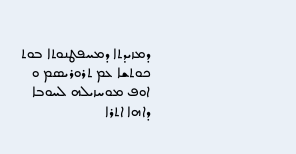ܕܡܙܝܕܬܐ ܕܡܚܦܛܢܘܬܐ ܒܘܬ ܟܘܬܫܐ ܥܡ ܬܪܘܪܝܣܡ ܘ ܐܘܦ ܡܘܚܙܝܠܗ ܠܚܘܒܐ ܕܐܗܐ ܐܬܪܐ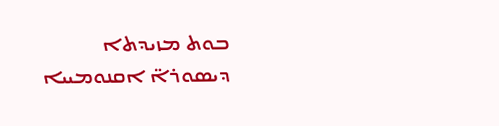ܒܘܬ ܡܙܝܕܬܐ ܕܝܣܘܪܐ̈ ܐܩܢܘܡܝܝܐ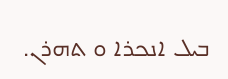ܒܝܠ ܐܢܟܪܐ ܘ ܬܗܪܢ.